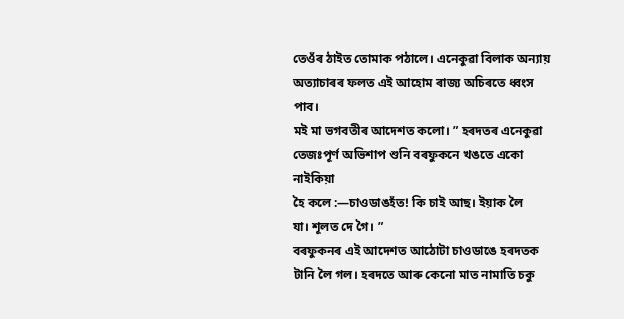তেওঁৰ ঠাইত তোমাক পঠালে। এনেকুৱা বিলাক অন্যায়
অত্যাচাৰৰ ফলত এই আহোম ৰাজ্য অচিৰতে ধ্বংস পাব।
মই মা ভগবতীৰ আদেশত কলো। ” হৰদতৰ এনেকুৱা
তেজঃপূৰ্ণ অভিশাপ শুনি বৰফুকনে খঙতে একো নাইকিয়া
হৈ কলে :—চাওডাঙহঁত! কি চাই আছ। ইয়াক লৈ
যা। শূলত দে গৈ। ”
বৰফুকনৰ এই আদেশত আঠোটা চাওডাঙে হৰদতক
টানি লৈ গল। হৰদতে আৰু কেনো মাত নামাতি চকু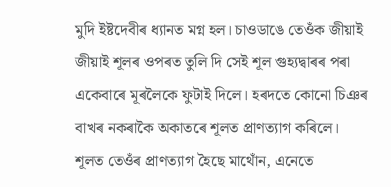মুদি ইষ্টদেবীৰ ধ্যানত মগ্ন হল। চাওডাঙে তেওঁক জীয়াই
জীয়াই শূলৰ ওপৰত তুলি দি সেই শূল গুহ্যদ্বাৰৰ পৰা
একেবাৰে মূৰলৈকে ফুটাই দিলে। হৰদতে কোনো চিঞৰ
বাখৰ নকৰাকৈ অকাতৰে শূলত প্ৰাণত্যাগ কৰিলে।
শূলত তেওঁৰ প্ৰাণত্যাগ হৈছে মাথোঁন, এনেতে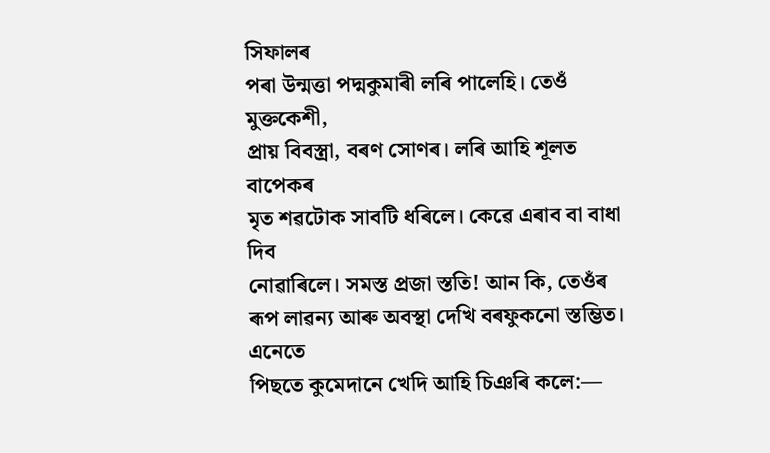সিফালৰ
পৰা উন্মত্তা পদ্মকুমাৰী লৰি পালেহি। তেওঁ মুক্তকেশী,
প্ৰায় বিবস্ত্ৰা, বৰণ সোণৰ। লৰি আহি শূলত বাপেকৰ
মৃত শৱটোক সাবটি ধৰিলে। কেৱে এৰাব বা বাধা দিব
নোৱাৰিলে। সমস্ত প্ৰজা স্ততি! আন কি, তেওঁৰ
ৰূপ লাৱন্য আৰু অবস্থা দেখি বৰফুকনো স্তম্ভিত। এনেতে
পিছতে কুমেদানে খেদি আহি চিঞৰি কলে:—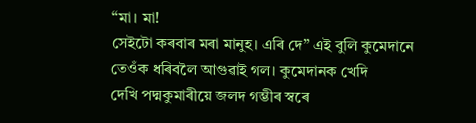“মা। মা!
সেইটো কৰবাৰ মৰা মানুহ। এৰি দে” এই বুলি কুমেদানে
তেওঁক ধৰিবলৈ আগুৱাই গল। কুমেদানক খেদি
দেখি পদ্মকুমাৰীয়ে জলদ গম্ভীৰ স্বৰে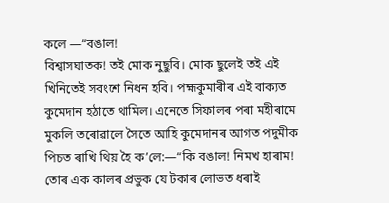কলে —“বঙাল!
বিশ্বাসঘাতক! তই মোক নুছুবি। মোক ছুলেই তই এই
খিনিতেই সবংশে নিধন হবি। পহ্মকুমাৰীৰ এই বাক্যত
কুমেদান হঠাতে থামিল। এনেতে সিফালৰ পৰা মহীৰামে
মুকলি তৰোৱালে সৈতে আহি কুমেদানৰ আগত পদুমীক
পিচত ৰাখি থিয় হৈ ক’লে:—“কি বঙাল! নিমখ হাৰাম!
তোৰ এক কালৰ প্ৰভুক যে টকাৰ লোভত ধৰাই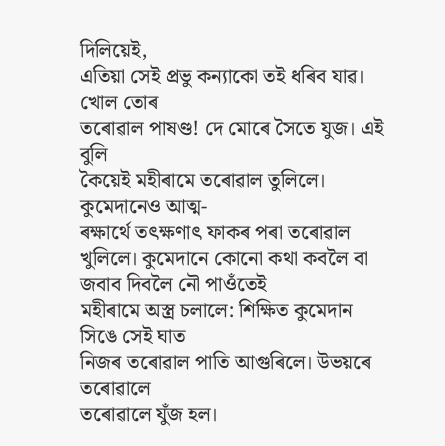দিলিয়েই,
এতিয়া সেই প্ৰভু কন্যাকো তই ধৰিব যাৱ। খোল তোৰ
তৰোৱাল পাষণ্ড! দে মোৰে সৈতে যুজ। এই বুলি
কৈয়েই মহীৰামে তৰোৱাল তুলিলে। কুমেদানেও আত্ম-
ৰক্ষাৰ্থে তৎক্ষণাৎ ফাকৰ পৰা তৰোৱাল খুলিলে। কুমেদানে কোনো কথা কবলৈ বা জবাব দিবলৈ নৌ পাওঁতেই
মহীৰামে অস্ত্ৰ চলালে: শিক্ষিত কুমেদান সিঙে সেই ঘাত
নিজৰ তৰোৱাল পাতি আগুৰিলে। উভয়ৰে তৰোৱালে
তৰোৱালে যুঁজ হল।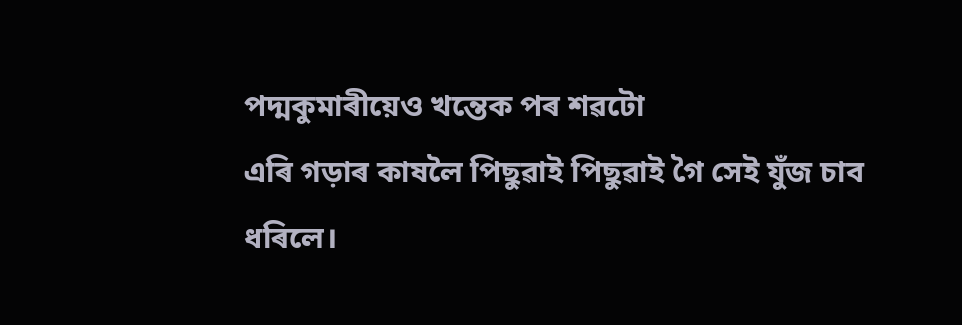পদ্মকুমাৰীয়েও খন্তেক পৰ শৱটো
এৰি গড়াৰ কাষলৈ পিছুৱাই পিছুৱাই গৈ সেই যুঁজ চাব
ধৰিলে।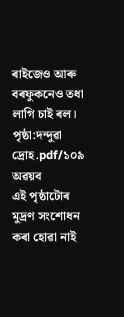ৰাইজেও আৰু বৰফুকনেও তধা লাগি চাই ৰল।
পৃষ্ঠা:দন্দুৱা দ্ৰোহ.pdf/১০৯
অৱয়ব
এই পৃষ্ঠাটোৰ মুদ্ৰণ সংশোধন কৰা হোৱা নাই